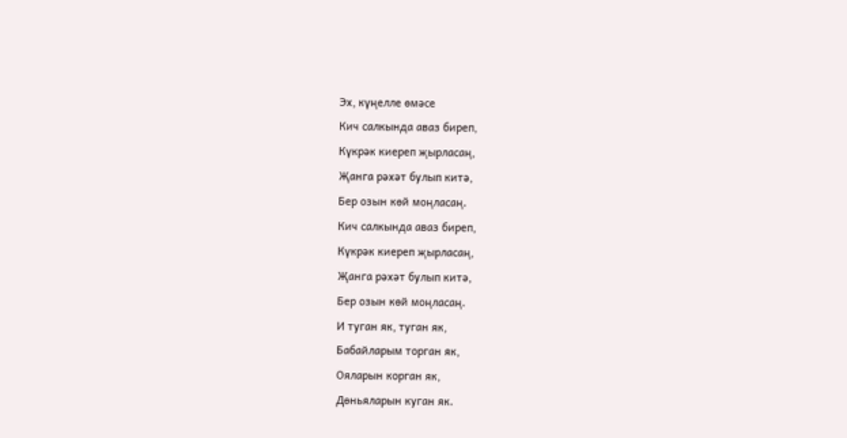Эх, күңелле өмәсе
Кич салкында аваз биреп,
Күкрәк киереп җырласаң,
Җанга рәхәт булып китә,
Бер озын көй моңласаң.
Кич салкында аваз биреп,
Күкрәк киереп җырласаң,
Җанга рәхәт булып китә,
Бер озын көй моңласаң.
И туган як, туган як,
Бабайларым торган як,
Ояларын корган як,
Дөньяларын куган як.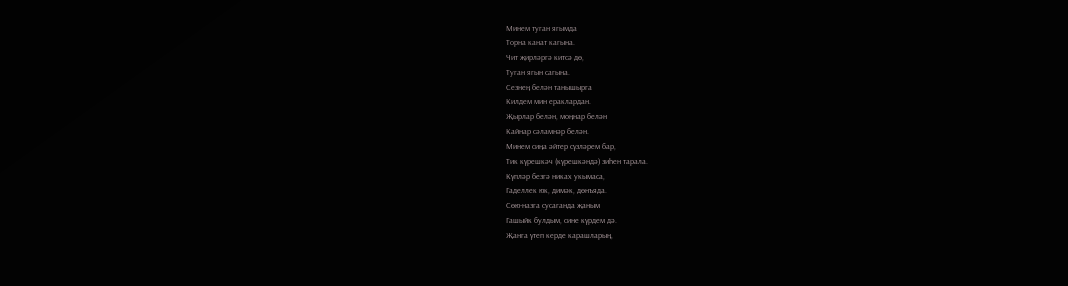Минем туган ягымда
Торна канат кагына.
Чит җирләргә китсә дө,
Туган ягын сагына.
Сезнең белән танышырга
Килдем мин ераклардан.
Җырлар белән, моңнар белән
Кайнар сәламнәр белән.
Минем сиңа әйтер сүзләрем бар,
Тик күрешкәч (күрешкәндә) зиһен тарала.
Күпләр безгә никах укымаса,
Гаделлек юк, димәк, дөнъяда.
Сөю-назга сусаганда җаным
Гашыйк булдым, сине күрдем дә.
Җанга үтеп керде карашларың,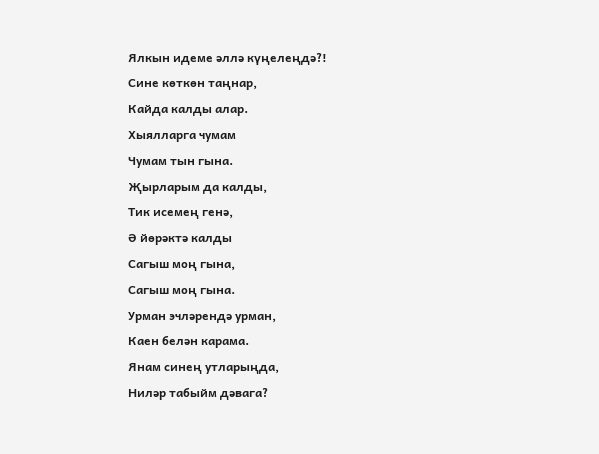Ялкын идеме әллә күңелеңдә?!
Сине көткөн таңнар,
Кайда калды алар.
Хыялларга чумам
Чумам тын гына.
Җырларым да калды,
Тик исемең генә,
Ә йөрәктә калды
Сагыш моң гына,
Сагыш моң гына.
Урман эчләрендә урман,
Каен белән карама.
Янам синең утларыңда,
Ниләр табыйм дәвага?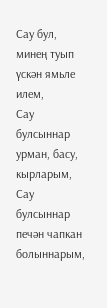Сау бул, минең туып үскән ямьле илем,
Сау булсыннар урман, басу, кырларым,
Сау булсыннар печән чапкан болыннарым,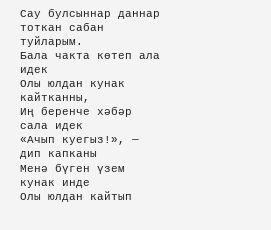Сау булсыннар даннар тоткан сабан туйларым.
Бала чакта көтеп ала идек
Олы юлдан кунак кайтканны,
Иң беренче хәбәр сала идек
«Ачып куегыз!», — дип капканы
Менә бүген үзем кунак инде
Олы юлдан кайтып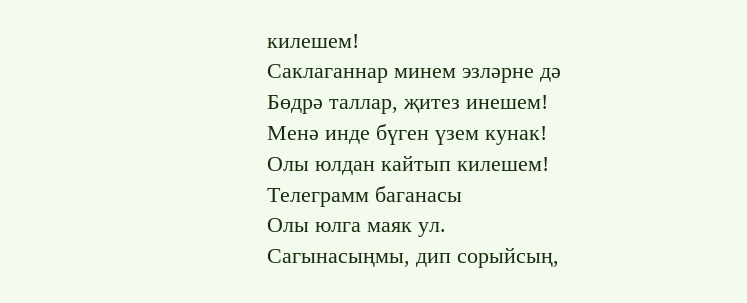килешем!
Саклаганнар минем эзләрне дә
Бөдрә таллар, җитез инешем!
Менә инде бүген үзем кунак!
Олы юлдан кайтып килешем!
Телеграмм баганасы
Олы юлга маяк ул.
Сагынасыңмы, дип сорыйсың,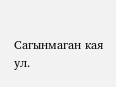Сагынмаган кая ул.